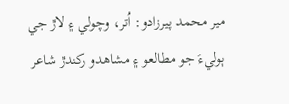مير محمد پيرزادو: اُتر، وچولي ۽ لاڙ جي ٻوليءَ جو مطالعو ۽ مشاھدو رکندڙ شاعر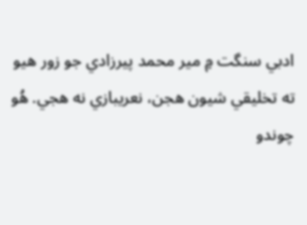ادبي سنگت ۾ مير محمد پيرزادي جو زور هيو ته تخليقي شيون هجن، نعريبازي نه هجي. هُو چوندو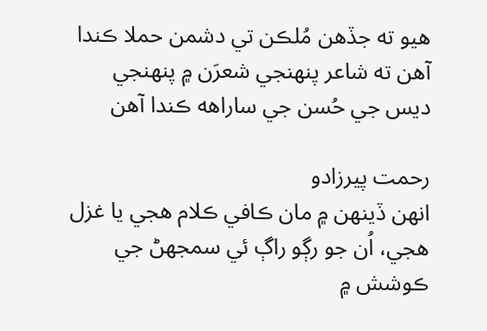هيو ته جڏهن مُلڪن تي دشمن حملا ڪندا آهن ته شاعر پنهنجي شعرَن ۾ پنهنجي ديس جي حُسن جي ساراهه ڪندا آهن

رحمت پيرزادو
انهن ڏينهن ۾ مان ڪافي ڪلام هجي يا غزل هجي، اُن جو رڳو راڳ ئي سمجھڻ جي ڪوشش ۾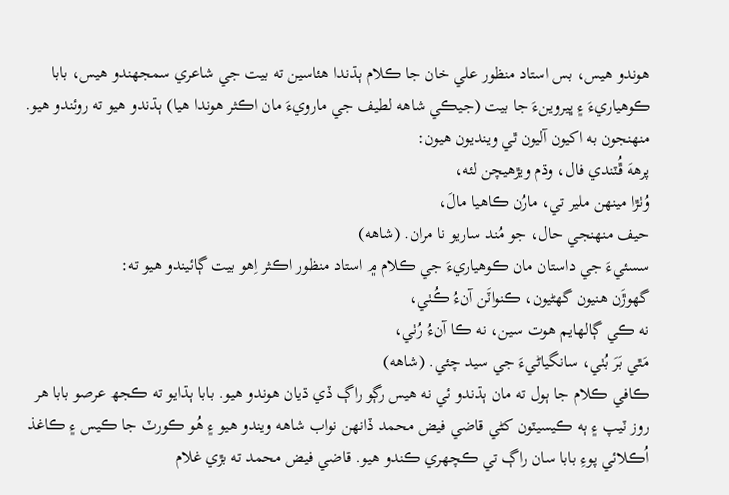هوندو هيس، بس استاد منظور علي خان جا ڪلام ٻڌندا هئاسين ته بيت جي شاعري سمجھندو هيس، بابا ڪوهياريءَ ۽ ڀيروينءَ جا بيت (جيڪي شاهه لطيف جي مارويءَ مان اڪثر هوندا هيا) ٻڌندو هيو ته روئندو هيو. منهنجون به اکيون آليون ٿي وينديون هيون:
پرههَ ڦُٽندي فال، وڌم ويڙهيچن لئه،
وُٺڙا مينهن ملير تي، مارُن ڪاهيا مالَ،
حيف منهنجي حال، جو مُند ساريو نا مران. (شاهه)
سسئيءَ جي داستان مان ڪوهياريءَ جي ڪلام ۾ استاد منظور اڪثر اِهو بيت ڳائيندو هيو ته:
گھوڙَن هنيون گھڻيون، ڪنواٽَن آنءُ ڪُٺي،
نه ڪي ڳالهايم هوت سين، نه ڪا آنءُ رُٺي،
مَٿي بَرَ بُٺي، سانگياڻيءَ جي سيد چئي. (شاهه)
ڪافي ڪلام جا ٻول ته مان ٻڌندو ئي نه هيس رڳو راڳ ڏي ڌيان هوندو هيو. بابا ٻڌايو ته ڪجھ عرصو بابا هر روز ٽيپ ۽ ٻه ڪيسيٽون کڻي قاضي فيض محمد ڏانهن نواب شاهه ويندو هيو ۽ هُو ڪورٽ جا ڪيس ۽ ڪاغذ اُڪلائي پوءِ بابا سان راڳ تي ڪچهري ڪندو هيو. قاضي فيض محمد ته بڙي غلام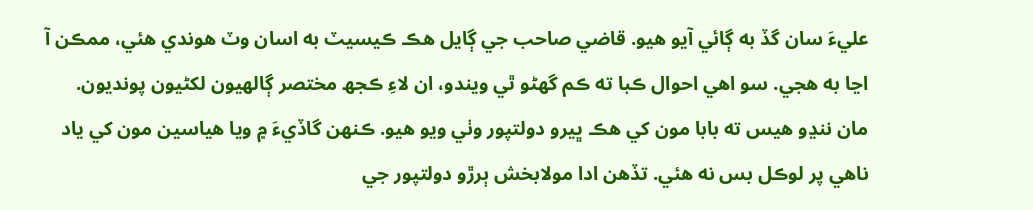عليءَ سان گڏ به ڳائي آيو هيو. قاضي صاحب جي ڳايل هڪ ڪيسيٽ به اسان وٽ هوندي هئي، ممڪن آ اڃا به هجي. سو اهي احوال ڪبا ته ڪم گھڻو ٿي ويندو، ان لاءِ ڪجھ مختصر ڳالهيون لکڻيون پونديون.
مان ننڍو هيس ته بابا مون کي هڪ ڀيرو دولتپور وٺي ويو هيو. ڪنهن گاڏيءَ ۾ ويا هياسين مون کي ياد ناهي پر لوڪل بس نه هئي. تڏهن ادا مولابخش ٻرڙو دولتپور جي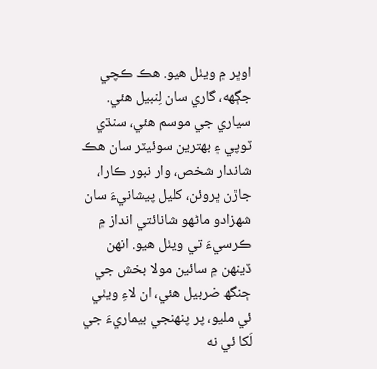اوڀر ۾ ويٺل هيو. هڪ ڪچي جڳهه، گاري سان لِنبيل هئي. سياري جي موسم هئي، سنڌي ٽوپي ۽ بهترين سوئيٽر سان هڪ شاندار شخص، وار نبور ڪارا، جاڙن ڀروئن، کليل پيشانيءَ سان شهزادو ماڻهو شانائتي انداز ۾ ڪرسيءَ تي ويٺل هيو. انهن ڏينهن ۾ سائين مولا بخش جي ڄنگھ ضربيل هئي، ان لاءِ ويٺي ئي مليو، پر پنهنجي بيماريءَ جي لَکا ئي نه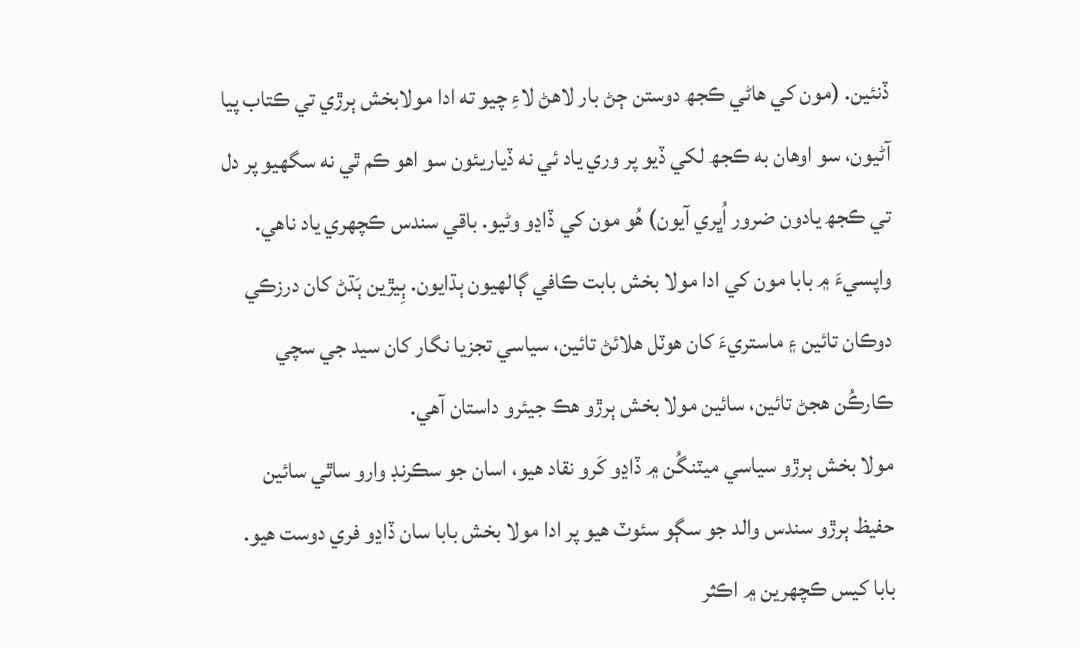ڏنئين. (مون کي هاڻي ڪجھ دوستن ڄڻ بار لاهڻ لاءِ چيو ته ادا مولابخش ٻرڙي تي ڪتاب پيا آڻيون، سو اوهان به ڪجھ لکي ڏيو پر وري ياد ئي نه ڏياريئون سو اهو ڪم ٿي نه سگھيو پر دل تي ڪجھ يادون ضرور اُڀري آيون) هُو مون کي ڏاڍو وڻيو. باقي سندس ڪچهري ياد ناهي. واپسيءَ ۾ بابا مون کي ادا مولا بخش بابت ڪافي ڳالهيون ٻڌايون. ٻِيڙين ٻَڌڻ کان درزڪي دوڪان تائين ۽ ماستريءَ کان هوٽل هلائڻ تائين، سياسي تجزيا نگار کان سيد جي سچي ڪارڪُن هجڻ تائين، سائين مولا بخش ٻرڙو هڪ جيئرو داستان آهي.
مولا بخش ٻرڙو سياسي ميٽنگُن ۾ ڏاڍو کَرو نقاد هيو، اسان جو سڪرنڊ وارو ساٿي سائين حفيظ ٻرڙو سندس والد جو سڳو سئوٽ هيو پر ادا مولا بخش بابا سان ڏاڍو فري دوست هيو. بابا کيس ڪچهرين ۾ اڪثر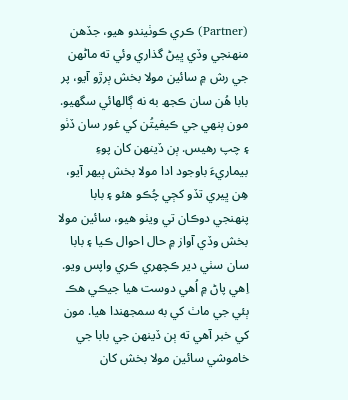(Partner) ڪري ڪوٺيندو هيو، جڏهن منهنجي وڏي ڀيڻ گذاري وئي ته ماڻهن جي رش ۾ سائين مولا بخش ٻرڙو آيو، پر بابا هُن سان ڪجھ به نه ڳالهائي سگھيو. مون ٻنهي جي ڪيفيتُن کي غور سان ڏٺو ۽ چپ رهيس. ٻن ڏينهن کان پوءِ بيماريءَ باوجود ادا مولا بخش ٻيهر آيو، هِن ڀيري تڏو کڄي چُڪو هئو ۽ بابا پنهنجي دوڪان تي ويٺو هيو، سائين مولا بخش وڏي آواز ۾ حال احوال ڪيا ۽ بابا سان سٺي دير ڪچهري ڪري واپس ويو. اِهي پاڻ ۾ اُهي دوست هيا جيڪي هڪ ٻئي جي ماٺ کي به سمجھندا هيا. مون کي خبر آهي ته ٻن ڏينهن جي بابا جي خاموشي سائين مولا بخش کان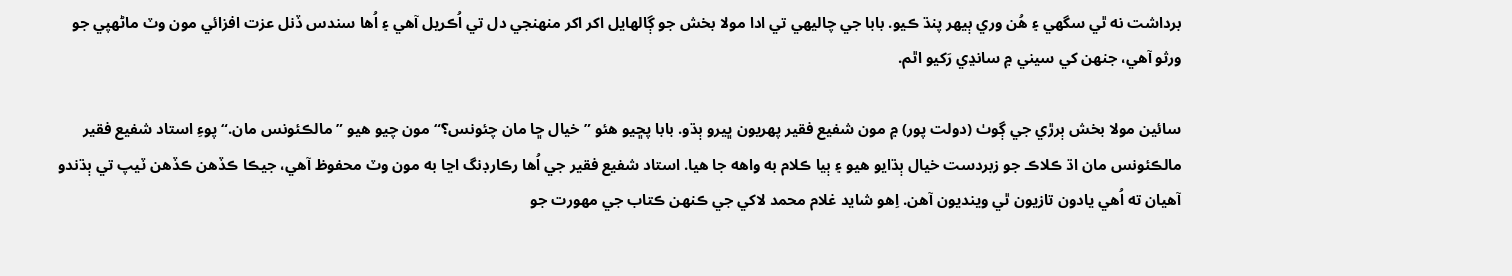برداشت نه ٿي سگھي ۽ هُن وري ٻيهر پنڌ ڪيو. بابا جي چاليهي تي ادا مولا بخش جو ڳالهايل اکر اکر منهنجي دل تي اُڪريل آهي ۽ اُها سندس ڏنل عزت افزائي مون وٽ ماڻهپي جو ورثو آهي، جنهن کي سيني ۾ سانڍي رَکيو اٿم.

سائين مولا بخش ٻرڙي جي ڳوٺ (دولت پور) ۾ مون شفيع فقير پهريون ڀيرو ٻڌو. بابا پڇيو هئو ”خيال ڇا مان چئونس؟“ مون چيو هيو ”مالڪئونس مان.“ پوءِ استاد شفيع فقير مالڪئونس مان اڌ ڪلاڪ جو زبردست خيال ٻڌايو هيو ۽ ٻيا ڪلام به واهه جا هيا. استاد شفيع فقير جي اُها رڪارڊنگ اڃا به مون وٽ محفوظ آهي، جيڪا ڪڏهن ڪڏهن ٽيپ تي ٻڌندو آهيان ته اُهي يادون تازيون ٿي وينديون آهن. اِهو شايد غلام محمد لاکي جي ڪنهن ڪتاب جي مهورت جو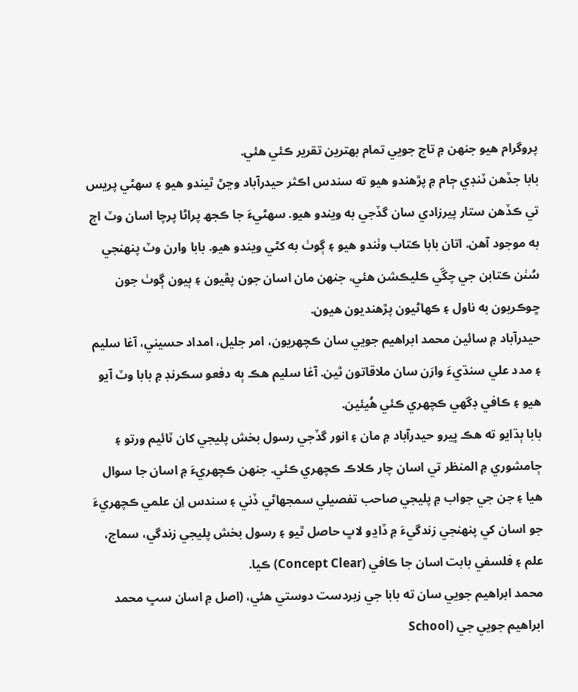پروگرام هيو جنهن ۾ تاج جويي تمام بهترين تقرير ڪئي هئي.
بابا جڏهن ٽنڊي ڄام ۾ پڙهندو هيو ته سندس اڪثر حيدرآباد وڃڻ ٿيندو هيو ۽ سهڻي پريس تي ڪڏهن ستار پيرزادي سان گڏجي به ويندو هيو. سهڻيءَ جا ڪجھ پراڻا پرچا اسان وٽ اڄ به موجود آهن. اتان بابا ڪتاب وٺندو هيو ۽ ڳوٺ به کڻي ويندو هيو. بابا وارن وٽ پنهنجي سُٺن ڪتابن جي چڱي ڪليڪشن هئي، جنهن مان اسان جون پڦيون ۽ ٻيون ڳوٺ جون ڇوڪريون به ناول ۽ ڪهاڻيون پڙهنديون هيون.
حيدرآباد ۾ سائين محمد ابراهيم جويي سان ڪچهريون، امر جليل، امداد حسيني، آغا سليم ۽ مدد علي سنڌيءَ وارَن سان ملاقاتون ٿين. آغا سليم هڪ ٻه دفعو سڪرنڊ ۾ بابا وٽ آيو هيو ۽ ڪافي ڊگھي ڪچهري ڪئي هُيئين.
بابا ٻڌايو ته هڪ ڀيرو حيدرآباد ۾ مان ۽ انور گڏجي رسول بخش پليجي کان ٽائيم ورتو ۽ ڄامشوري ۾ المنظر تي اسان چار ڪلاڪ ڪچهري ڪئي. جنهن ڪچهريءَ ۾ اسان جا سوال هيا ۽ جن جي جواب ۾ پليجي صاحب تفصيلي سمجھاڻي ڏني ۽ سندس اِن علمي ڪچهريءَ جو اسان کي پنهنجي زندگيءَ ۾ ڏاڍو لاڀ حاصل ٿيو ۽ رسول بخش پليجي زندگي، سماج، علم ۽ فلسفي بابت اسان جا ڪافي (Concept Clear) ڪيا.
محمد ابراهيم جويي سان ته بابا جي زبردست دوستي هئي، (اصل ۾ اسان سڀ محمد ابراهيم جويي جي (School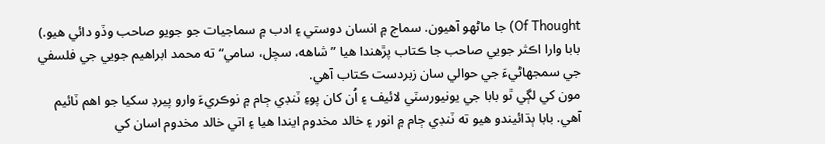Of Thought) جا ماڻهو آهيون. سماج ۾ انسان دوستي ۽ ادب ۾ سماجيات جو جويو صاحب وڏو دائي هيو.) بابا وارا اڪثر جويي صاحب جا ڪتاب پڙهندا هيا ”شاهه، سچل، سامي“ ته محمد ابراهيم جويي جي فلسفي جي سمجھاڻيءَ جي حوالي سان زبردست ڪتاب آهي.
مون کي لڳي ٿو بابا جي يونيورسٽي لائيف ۽ اُن کان پوءِ ٽنڊي ڄام ۾ نوڪريءَ وارو پيرڊ سکيا جو اهم ٽائيم آهي. بابا ٻڌائيندو هيو ته ٽنڊي ڄام ۾ انور ۽ خالد مخدوم ايندا هيا ۽ اتي خالد مخدوم اسان کي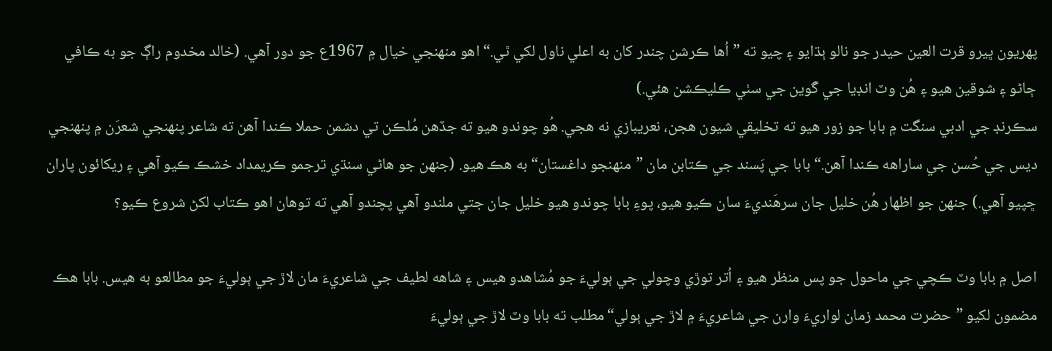پهريون ڀيرو قرت العين حيدر جو نالو ٻڌايو ۽ چيو ته ”اُها ڪرشن چندر کان به اعلي ناول لکي ٿي.“ اهو منهنجي خيال ۾ 1967ع جو دور آهي. (خالد مخدوم راڳ جو به ڪافي ڄاڻو ۽ شوقين هيو ۽ هُن وٽ انڊيا جي گَوين جي سٺي ڪليڪشن هئي.)
سڪرنڊ جي ادبي سنگت ۾ بابا جو زور هيو ته تخليقي شيون هجن، نعريبازي نه هجي. هُو چوندو هيو ته جڏهن مُلڪن تي دشمن حملا ڪندا آهن ته شاعر پنهنجي شعرَن ۾ پنهنجي ديس جي حُسن جي ساراهه ڪندا آهن.“ بابا جي پَسند جي ڪتابن مان ”منهنجو داغستان“ به هڪ هيو. (جنهن جو هاڻي سنڌي ترجمو ڪريمداد خشڪ ڪيو آهي ۽ ريکائون پاران ڇپيو آهي.) جنهن جو اظهار هُن خليل جان سرهَنديءَ سان ڪيو هيو، پوءِ بابا چوندو هيو خليل جان جتي ملندو آهي پچندو آهي ته توهان اهو ڪتاب لکڻ شروع ڪيو؟

اصل ۾ بابا وٽ ڪچي جي ماحول جو پس منظر هيو ۽ اُتر توڙي وچولي جي ٻوليءَ جو مُشاهدو هيس ۽ شاهه لطيف جي شاعريءَ مان لاڙ جي ٻوليءَ جو مطالعو به هيس. بابا هڪ مضمون لکيو ”حضرت محمد زمان لواريءَ وارن جي شاعريءَ ۾ لاڙ جي ٻولي“ مطلب ته بابا وٽ لاڙ جي ٻوليءَ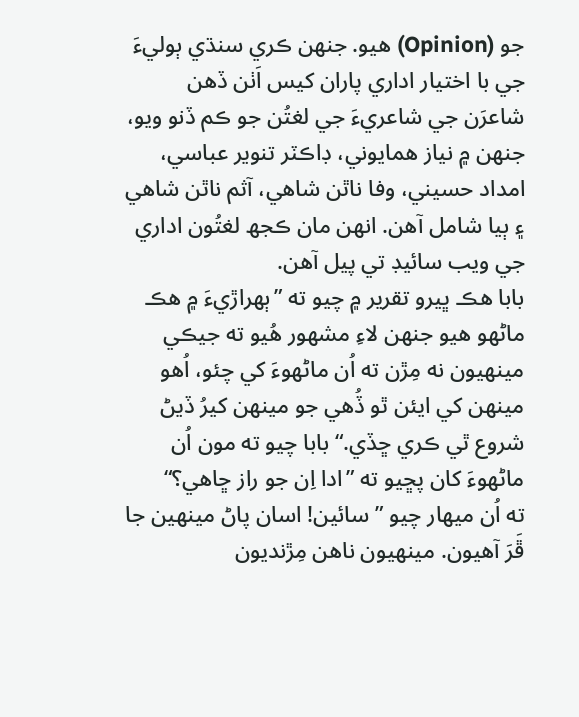جو (Opinion) هيو. جنهن ڪري سنڌي ٻوليءَ جي با اختيار اداري پاران کيس اَٺن ڏهن شاعرَن جي شاعريءَ جي لغتُن جو ڪم ڏنو ويو، جنهن ۾ نياز همايوني، ڊاڪٽر تنوير عباسي، امداد حسيني، وفا ناٿن شاهي، آثم ناٿن شاهي ۽ ٻيا شامل آهن. انهن مان ڪجھ لغتُون اداري جي ويب سائيڊ تي پيل آهن.
بابا هڪ ڀيرو تقرير ۾ چيو ته ”ٻهراڙيءَ ۾ هڪ ماڻهو هيو جنهن لاءِ مشهور هُيو ته جيڪي مينهيون نه مِڙن ته اُن ماڻهوءَ کي چئو، اُهو مينهن کي ايئن ٿو ڏُهي جو مينهن کيرُ ڏيڻ شروع ٿي ڪري ڇڏي.“ بابا چيو ته مون اُن ماڻهوءَ کان پڇيو ته ”ادا اِن جو راز ڇاهي؟“
ته اُن ميهار چيو ”سائين! اسان پاڻ مينهين جا ڦَرَ آهيون. مينهيون ناهن مِڙنديون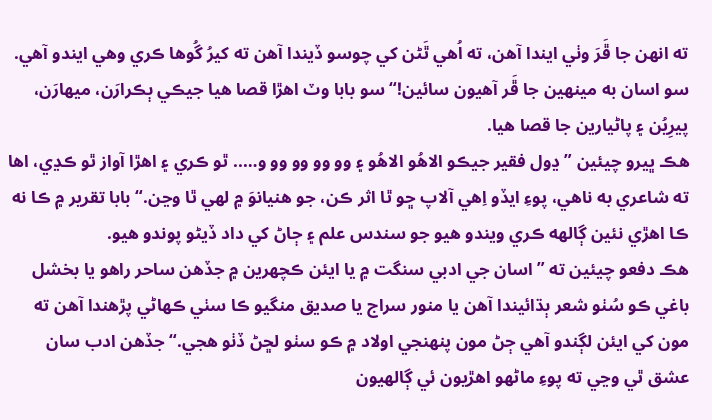ته انهن جا ڦَرَ وٺي ايندا آهن، ته اُهي ٿَڻن کي چوسو ڏيندا آهن ته کيرُ گُوها ڪري وهي ايندو آهي. سو اسان به مينهين جا ڦَر آهيون سائين!“ سو بابا وٽ اهڙا قصا هيا جيڪي ٻڪرارَن، ميهارَن، پيرِيُن ۽ پاڻيارين جا قصا هيا.
هڪ ڀيرو چيئين ”ڍول فقير جيڪو الاهُو الاهُو ۽ وو وو وو وو و….. ٿو ڪري ۽ اهڙا آواز ٿو ڪڍي، اها ته شاعري به ناهي، پوءِ ايڏو اِهي آلاپ ڇو ٿا اثر ڪن، جو هنيانوَ ۾ لهي ٿا وڃن.“ بابا تقرير ۾ ڪا نه ڪا اهڙي نئين ڳالهه ڪري ويندو هيو جو سندس علم ۽ ڄاڻ کي داد ڏيڻو پوندو هيو.
هڪ دفعو چيئين ته ”اسان جي ادبي سنگت ۾ يا ايئن ڪچهرين ۾ جڏهن ساحر راهو يا بخشل باغي ڪو سُٺو شعر ٻڌائيندا آهن يا منور سراج يا صديق منگيو ڪا سٺي ڪهاڻي پڙهندا آهن ته مون کي ايئن لڳندو آهي ڄڻ مون پنهنجي اولاد ۾ ڪو سٺو لڇڻ ڏٺو هجي.“ جڏهن ادب سان عشق ٿي وڃي ته پوءِ ماڻهو اهڙيون ئي ڳالهيون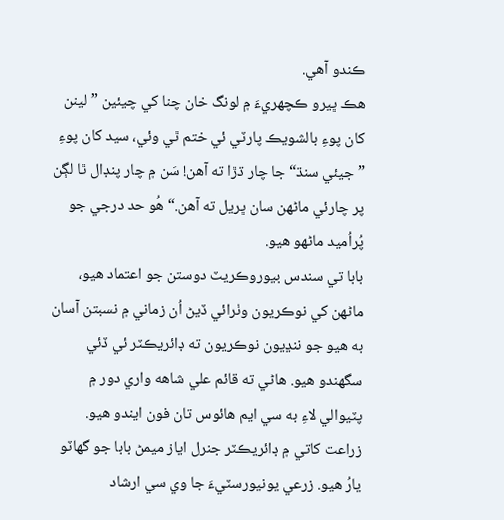ڪندو آهي.
هڪ ڀيرو ڪچهريءَ ۾ لونگ خان چنا کي چيئين ”لينن کان پوءِ بالشويڪ پارٽي ئي ختم ٿي وئي، سيد کان پوءِ ”جيئي سنڌ“ جا چار ڌڙا ته آهن! سَن ۾ چار پنڊال ٿا لڳن پر چارئي ماڻهن سان ڀريل ته آهن.“ هُو حد درجي جو پُراُميد ماڻهو هيو.
بابا تي سندس بيوروڪريٽ دوستن جو اعتماد هيو، ماڻهن کي نوڪريون وٺرائي ڏيڻ اُن زماني ۾ نسبتن آسان به هيو جو ننڍيون نوڪريون ته ڊائريڪٽر ئي ڏئي سگھندو هيو. هاڻي ته قائم علي شاهه واري دور ۾ پٽيوالي لاءِ به سي ايم هائوس تان فون ايندو هيو. زراعت کاتي ۾ ڊائريڪٽر جنرل اياز ميمڻ بابا جو گھاٽو يارُ هيو. زرعي يونيورسٽيءَ جا وي سي ارشاد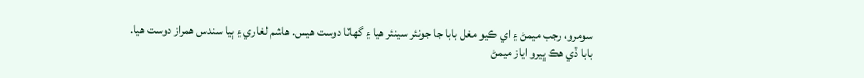سومرو، رجب ميمڻ ۽ اي ڪيو مغل بابا جا جونئر سينئر هيا ۽ گھاٽا دوست هيس. هاشم لغاري ۽ ٻيا سندس همراز دوست هيا.
بابا ڏي هڪ ڀيرو اياز ميمڻ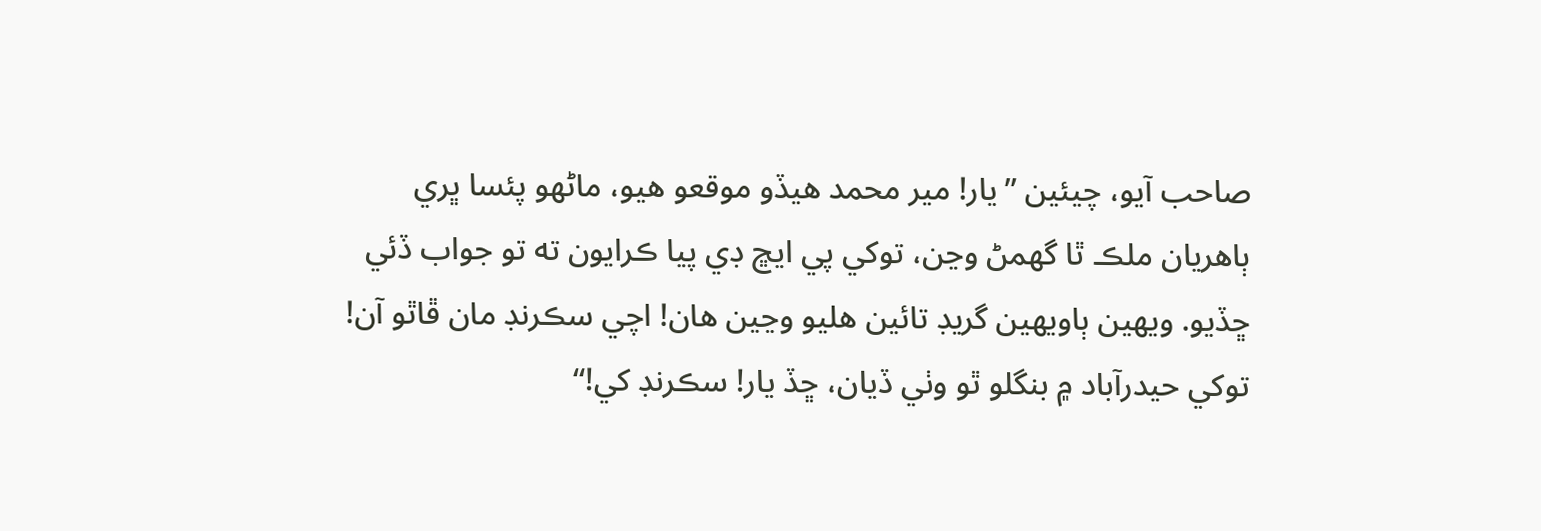صاحب آيو، چيئين ”يار! مير محمد هيڏو موقعو هيو، ماڻهو پئسا ڀري ٻاهريان ملڪ ٿا گھمڻ وڃن، توکي پي ايڇ ڊي پيا ڪرايون ته تو جواب ڏئي ڇڏيو. ويهين ٻاويهين گريڊ تائين هليو وڃين هان! اچي سڪرنڊ مان ڦاٿو آن! توکي حيدرآباد ۾ بنگلو ٿو وٺي ڏيان، ڇڏ يار! سڪرنڊ کي!“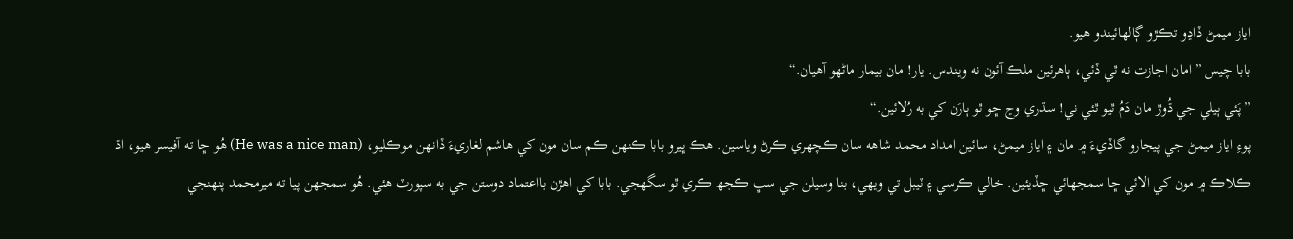اياز ميمڻ ڏاڍو تڪڙو ڳالهائيندو هيو.
بابا چيس ”امان اجازت نه ٿي ڏئي، ٻاهرئين ملڪ آئون نه ويندس. يار! مان بيمار ماڻهو آهيان.“
”پَئي ٻيلي جي ڌُوڙ مان دَمُ ٿيو ٿئي ني! سڌري وڃ ڇو ٿو ٻارَن کي به رُلائين.“
پوءِ اياز ميمڻ جي پيجارو گاڏيءَ ۾ مان ۽ اياز ميمڻ، سائين امداد محمد شاهه سان ڪچهري ڪرڻ وياسين. هڪ ڀيرو بابا ڪنهن ڪم سان مون کي هاشم لغاريءَ ڏانهن موڪليو، (He was a nice man) هُو ڇا ته آفيسر هيو، اڌ ڪلاڪ ۾ مون کي الائي ڇا سمجھائي ڇڏيئين. خالي ڪرسي ۽ ٽيبل تي ويهي، بنا وسيلن جي سڀ ڪجھ ڪري ٿو سگھجي. بابا کي اهڙن بااعتماد دوستن جي به سپورٽ هئي. هُو سمجھن پيا ته ميرمحمد پنهنجي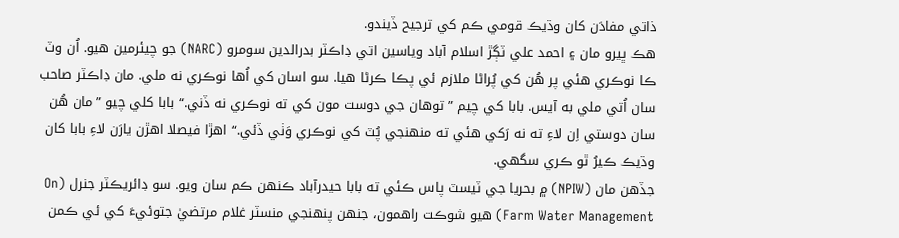ذاتي مفادَن کان وڌيڪ قومي ڪم کي ترجيح ڏيندو.
هڪ ڀيرو مان ۽ احمد علي ٽڳڙ اسلام آباد وياسين اتي ڊاڪٽر بدرالدين سومرو (NARC) جو چيئرمين هيو. اُن وٽ ڪا نوڪري هئي پر هُن کي پُراڻا ملازم ئي پڪا ڪرڻا هيا. سو اسان کي اُها نوڪري نه ملي. مان ڊاڪٽر صاحب سان اُتي ملي به آيس. بابا کي چيم ”توهان جي دوست مون کي ته نوڪري نه ڏني.“ بابا کلي چيو ”مان هُن سان دوستي اِن لاءِ ته نه رَکي هئي ته منهنجي پُٽ کي نوڪري وَٺي ڏئي.“ اهڙا فيصلا اهڙن يارَن لاءِ بابا کان وڌيڪ ڪيرُ ٿو ڪري سگھي.
جڏهن مان (NPIW) ۾ بحريا جي ٽيسٽ پاس ڪئي ته بابا حيدرآباد ڪنهن ڪم سان ويو. سو ڊائريڪٽر جنرل (On Farm Water Management) هيو شوڪت راهمون، جنهن پنهنجي منسٽر غلام مرتضيٰ جتوئيءَ کي ئي ڪمن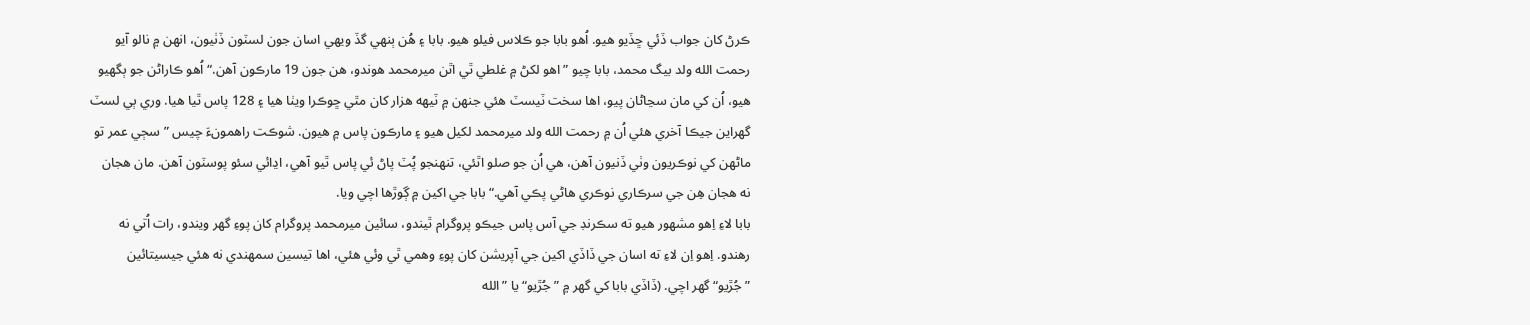ڪرڻ کان جواب ڏئي ڇڏيو هيو. اُهو بابا جو ڪلاس فيلو هيو. بابا ۽ هُن ٻنهي گڏ ويهي اسان جون لسٽون ڏٺيون، انهن ۾ نالو آيو رحمت الله ولد بيگ محمد، بابا چيو ”اهو لکڻ ۾ غلطي ٿي اٿن ميرمحمد هوندو، هن جون 19 مارڪون آهن.“ اُهو ڪاراڻن جو ٻگھيو هيو، اُن کي مان سڃاڻان پيو، اها سخت ٽيسٽ هئي جنهن ۾ ٽيهه هزار کان مٿي ڇوڪرا ويٺا هيا ۽ 128 پاس ٿيا هيا. وري ٻي لسٽ گھراين جيڪا آخري هئي اُن ۾ رحمت الله ولد ميرمحمد لکيل هيو ۽ مارڪون پاس ۾ هيون. شوڪت راهمونءَ چيس ”سڄي عمر تو ماڻهن کي نوڪريون وٺي ڏنيون آهن، هي اُن جو صلو اٿئي، تنهنجو پُٽ پاڻ ئي پاس ٿيو آهي، اڍائي سئو پوسٽون آهن. مان هجان نه هجان هِن جي سرڪاري نوڪري هاڻي پڪي آهي.“ بابا جي اکين ۾ ڳوڙها اچي ويا.
بابا لاءِ اِهو مشهور هيو ته سڪرنڊ جي آس پاس جيڪو پروگرام ٿيندو، سائين ميرمحمد پروگرام کان پوءِ گھر ويندو، رات اُتي نه رهندو. اِهو اِن لاءِ ته اسان جي ڏاڏي اکين جي آپريشن کان پوءِ وهمي ٿي وئي هئي، اها تيسين سمهندي نه هئي جيسيتائين ”جُڙيو“ گھر اچي. (ڏاڏي بابا کي گھر ۾ ”جُڙيو“ يا ”الله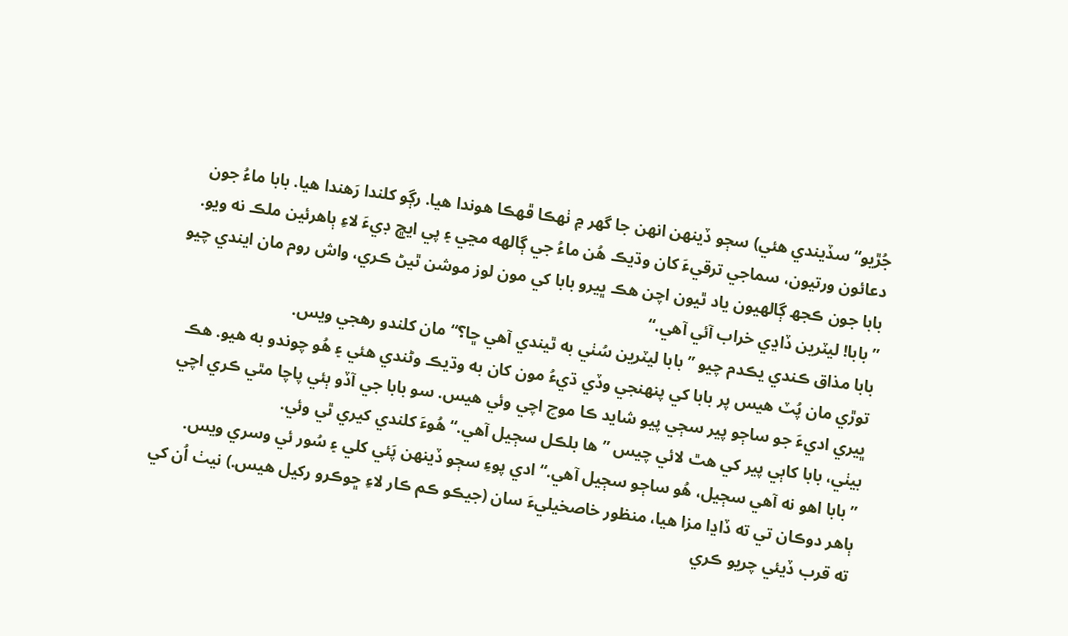جُڙيو“ سڏيندي هئي) سڄو ڏينهن انهن جا گھر ۾ ٺهڪا ڦهڪا هوندا هيا. رڳو کلندا رَهندا هيا. بابا ماءُ جون دعائون ورتيون، سماجي ترقيءَ کان وڌيڪ هُن ماءُ جي ڳالهه مڃي ۽ پي ايڇ ڊيءَ لاءِ ٻاهرئين ملڪ نه ويو.
بابا جون ڪجھ ڳالهيون ياد ٿيون اچن هڪ ڀيرو بابا کي مون لوز موشن ٿيڻ ڪري، واش روم مان ايندي چيو ”بابا! ليٽرين ڏاڍي خراب آئي آهي.“
بابا مذاق ڪندي يڪدم چيو ”بابا ليٽرين سُٺي به ٿيندي آهي ڇا؟“ مان کلندو رهجي ويس.
توڙي مان پُٽ هيس پر بابا کي پنهنجي وڏي ڌيءُ مون کان به وڌيڪ وڻندي هئي ۽ هُو چوندو به هيو. هڪ ڀيري اديءَ جو ساڄو پير سڄي پيو شايد ڪا موچ اچي وئي هيس. سو بابا جي آڏو ٻئي پاچا مٿي ڪري اچي بيٺي، بابا کاٻي پير کي هٿ لائي چيس ”ها بلڪل سڄيل آهي.“ هُوءَ کلندي کيري ٿي وئي.
”بابا اهو نه آهي سڄيل، هُو ساڄو سڄيل آهي.“ ادي پوءِ سڄو ڏينهن پَئي کلي ۽ سُور ئي وسري ويس.
ٻاهر دوڪان تي ته ڏاڍا مزا هيا، منظور خاصخيليءَ سان (جيڪو ڪم ڪار لاءِ ڇوڪرو رکيل هيس.) نيٺ اُن کي ته قرب ڏيئي چريو ڪري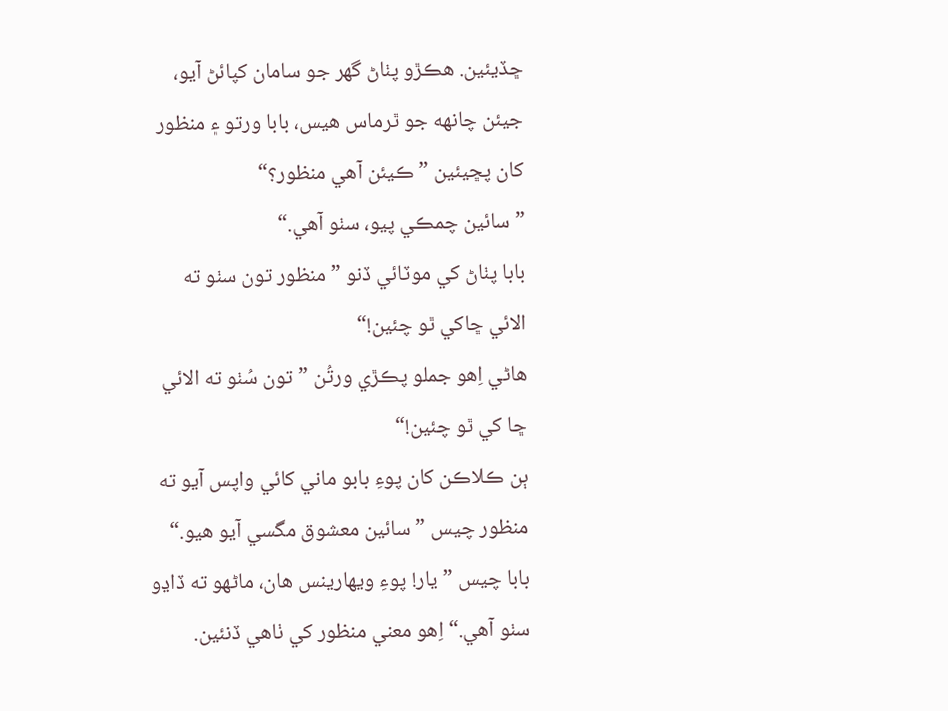ڇڏيئين. هڪڙو پٺاڻ گھر جو سامان کپائڻ آيو، جيئن چانهه جو ٿرماس هيس، بابا ورتو ۽ منظور کان پڇيئين ”ڪيئن آهي منظور؟“
”سائين چمڪي پيو، سٺو آهي.“
بابا پٺاڻ کي موٽائي ڏنو ”منظور تون سٺو ته الائي ڇاکي ٿو چئين!“
هاڻي اِهو جملو پڪڙي ورتُن ”تون سُٺو ته الائي ڇا کي ٿو چئين!“
ٻن ڪلاڪن کان پوءِ بابو ماني کائي واپس آيو ته منظور چيس ”سائين معشوق مگسي آيو هيو.“
بابا چيس ”يار! پوءِ ويهارينس هان، ماڻهو ته ڏاڍو سٺو آهي.“ اِهو معني منظور کي ٺاهي ڏنئين.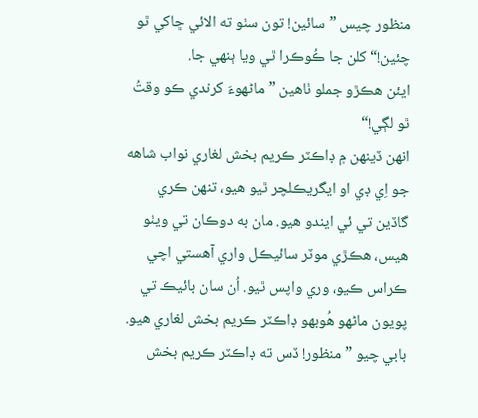منظور چيس ”سائين! تون سٺو ته الائي ڇاکي ٿو چئين!“ کلن جا ڪُوڪرا ٿي ويا ٻنهي جا.
ايئن هڪڙو جملو ٺاهين ”ماڻهوءَ کرندي ڪو وقتُ ٿو لڳي!“
انهن ڏينهن ۾ ڊاڪٽر ڪريم بخش لغاري نواب شاهه جو اِي ڊي او ايگريڪلچر ٿيو هيو، تنهن ڪري گاڏين تي ئي ايندو هيو. مان به دوڪان تي ويٺو هيس، هڪڙي موٽر سائيڪل واري آهستي اچي ڪراس ڪيو، وري واپس ٿيو. اُن سان بائيڪ تي پويون ماڻهو هُوبهو ڊاڪٽر ڪريم بخش لغاري هيو. بابي چيو ”منظور! ڏس ته ڊاڪٽر ڪريم بخش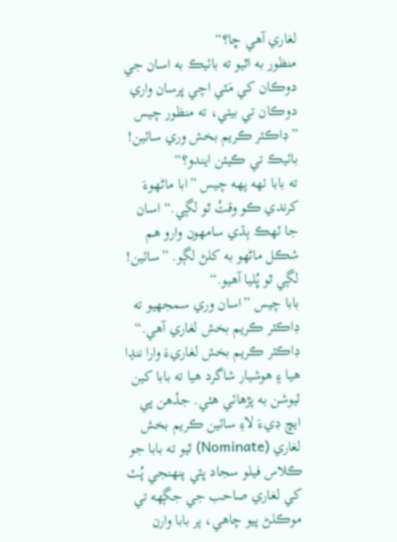لغاري آهي ڇا؟“
منظور به اٿيو ته بائيڪ به اسان جي دوڪان کي مَٽي اچي ڀرسان واري دوڪان تي بيٺي، ته منظور چيس ”ڊاڪٽر ڪريم بخش وري سائين! بائيڪ تي ڪيئن ايندو؟“
ته بابا ٺهه پهه چيس ”ابا ماڻهوءَ کرندي ڪو وقتُ ٿو لڳي.“ اسان جا ٽهڪ ٻڌي سامهون وارو هم شڪل ماڻهو به کلڻ لڳو. ”سائين! لڳي ٿو ڀُليا آهيو.“
بابا چيس ”اسان وري سمجھيو ته ڊاڪٽر ڪريم بخش لغاري آهي.“
ڊاڪٽر ڪريم بخش لغاريءَ وارا ننڍا هيا ۽ هوشيار شاگرد هيا ته بابا کين ٽيوشن به پڙهائي هئي. جڏهن پي ايڇ ڊيءَ لاءِ سائين ڪريم بخش لغاري (Nominate) ٿيو ته بابا جو ڪلاس فيلو سجاد ڀٽي پنهنجي پُٽ کي لغاري صاحب جي جڳهه تي موڪلڻ پيو چاهي، پر بابا وارن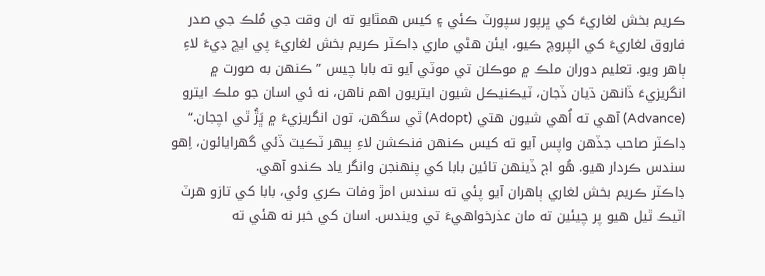ڪريم بخش لغاريءَ کي ڀرپور سپورٽ ڪئي ۽ کيس همٿايو ته ان وقت جي مُلڪ جي صدر فاروق لغاريءَ کي ائپروچ ڪيو، ايئن هڻي ماري ڊاڪٽر ڪريم بخش لغاريءَ پي ايڇ ڊيءَ لاءِ ٻاهر ويو. تعليم دوران ملڪ ۾ موڪلن تي موٽي آيو ته بابا چيس ”ڪنهن به صورت ۾ انگريزيءَ ڏانهن ڌيان ڏجان، ٽيڪنيڪل شيون ايتريون اهم ناهن، نه ئي اسان جو ملڪ ايترو (Advance) آهي ته اُهي شيون هتي (Adopt) ٿي سگھن، تون انگريزيءَ ۾ ڀَڙُ ٿي اچجان.“
ڊاڪٽر صاحب جڏهن واپس آيو ته کيس ڪنهن فنڪشن لاءِ ٻيهر ٽڪيٽ ڏئي گھرايائون، اِهو سندس ڪردار هيو. هُو اڄ ڏينهن تائين بابا کي پنهنجن وانگر ياد ڪندو آهي.
ڊاڪٽر ڪريم بخش لغاري ٻاهران آيو پئي ته سندس امڙ وفات ڪري وئي، بابا کي تازو هرٽ اٽيڪ ٿيل هيو پر چيئين ته مان عذرخواهيءَ تي ويندس. اسان کي خبر نه هئي ته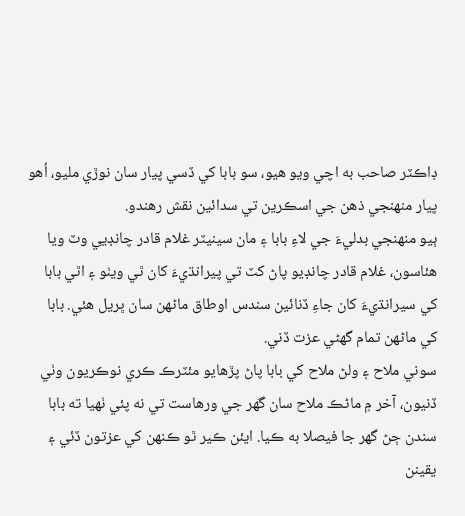ڊاڪٽر صاحب به اچي ويو هيو، سو بابا کي ڏسي پيار سان نوڙي مليو، اُهو پيار منهنجي ذهن جي اسڪرين تي سدائين نقش رهندو.
ٻيو منهنجي بدليءَ جي لاءِ بابا ۽ مان سينيٽر غلام قادر چانڊيي وٽ ويا هئاسون، غلام قادر چانڊيو پاڻ کٽ تي پيرانڌيءَ کان ٿي ويٺو ۽ اٿي بابا کي سيرانڌيءَ کان جاءِ ڏنائين سندس اوطاق ماڻهن سان ڀريل هئي. بابا کي ماڻهن تمام گھڻي عزت ڏني.
سوني ملاح ۽ ولڻ ملاح کي بابا پاڻ پڙهايو مئٽرڪ ڪري نوڪريون وٺي ڏنيون، آخر ۾ ماڻڪ ملاح سان گھر جي ورهاست تي نه پئي ٺهيا ته بابا سندن ڄڻ گھر جا فيصلا به ڪيا. ايئن ڪير ٿو ڪنهن کي عزتون ڏئي ۽ يقينن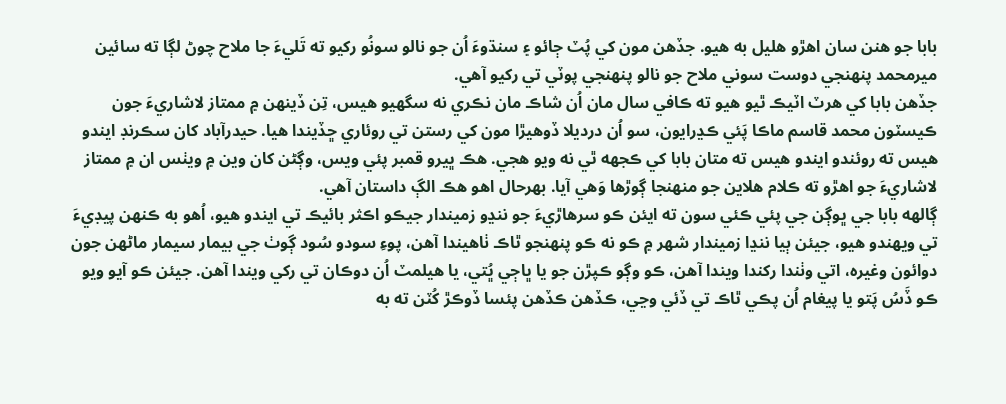بابا جو هنن سان اهڙو هليل به هيو. جڏهن مون کي پُٽ ڄائو ۽ سنڌوءَ اُن جو نالو سونُو رکيو ته تَليءَ جا ملاح چوڻ لڳا ته سائين ميرمحمد پنهنجي دوست سوني ملاح جو نالو پنهنجي پوٽي تي رکيو آهي.
جڏهن بابا کي هرٽ اٽيڪ ٿيو هيو ته ڪافي سال مان اُن شاڪ مان نڪري نه سگھيو هيس، تِن ڏينهن ۾ ممتاز لاشاريءَ جون ڪيسٽون محمد قاسم ماڪا پَئي ڪڍرايون، سو اُن درديلا ڏوهيڙا مون کي رستن تي روئاري ڇڏيندا هيا. حيدرآباد کان سڪرنڊ ايندو هيس ته روئندو ايندو هيس ته متان بابا کي ڪجهه ٿي نه ويو هجي. هڪ ڀيرو قمبر پئي ويس، وڳڻن کان وين ۾ ويٺس ان ۾ ممتاز لاشاريءَ جو اهڙو ته ڪلام هلاين جو منهنجا ڳوڙها وَهي آيا. بهرحال اهو هڪ الڳ داستان آهي.
ڳالهه بابا جي ڀوڳن جي پئي ڪئي سون ته ايئن ڪو سرهاڙيءَ جو ننڍو زميندار جيڪو اڪثر بائيڪ تي ايندو هيو، اُهو به ڪنهن پيڊيءَ تي ويهندو هيو، جيئن ٻيا ننڍا زميندار شهر ۾ ڪو نه ڪو پنهنجو ٿاڪ ٺاهيندا آهن، پوءِ سودو سُود ڳوٺ جي بيمار سيمار ماڻهن جون دوائون وغيره، اتي وٺندا رکندا ويندا آهن، ڪو وڳو ڪپڙن جو يا ڀاڄي ڀُتي، يا هيلمٽ اُن دوڪان تي رکي ويندا آهن. جيئن ڪو آيو ويو ڪو ڏَسُ پَتو يا پيغام اُن پڪي ٿاڪ تي ڏئي وڃي، ڪڏهن ڪڏهن پئسا ڏوڪڙ کُٽن ته به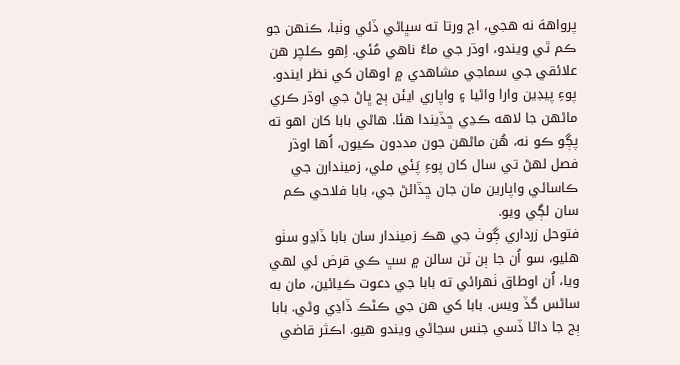پرواههَ نه هجي، اڄ ورتا ته سڀاڻي ڏئي وٺبا، ڪنهن جو ڪم ٿي ويندو، اوڌر جي ماءُ ناهي مُئي. اِهو ڪلچر هن علائقي جي سماجي مشاهدي ۾ اوهان کي نظر ايندو. پوءِ پيڊين وارا واڻيا ۽ واپاري ايئن ٻج ڀاڻ جي اوڌر ڪري ماڻهن جا لاهه ڪڍي ڇڏيندا هئا. هاڻي بابا کان اهو ته پڳو ڪو نه، هُن ماڻهن جون مددون ڪيون، اُها اوڌر فصل لهڻ تي سال کان پوءِ پَئي ملي، زميندارن جي ڪاسائي واپارين مان جان ڇڏائڻ جي، بابا فلاحي ڪم سان لڳي ويو.
فتوحل زرداري ڳوٺ جي هڪ زميندار سان بابا ڏاڍو سٺو هليو، سو اُن جا ٻن ٽن سالن ۾ سڀ ڪي قرض ئي لهي ويا، اُن اوطاق ٺهرائي ته بابا جي دعوت ڪيائين، مان به ساڻس گڏ ويس. بابا کي هن جي ڪڻڪ ڏاڍي وڻي. بابا ٻج جا داڻا ڏسي جنس سڃاڻي ويندو هيو. اڪثر قاضي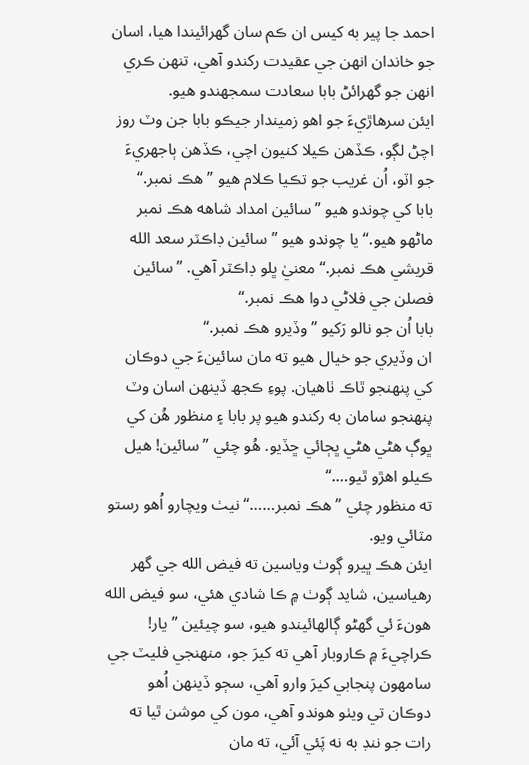احمد جا پير به کيس ان ڪم سان گھرائيندا هيا، اسان جو خاندان انهن جي عقيدت رکندو آهي، تنهن ڪري انهن جو گھرائڻ بابا سعادت سمجھندو هيو.
ايئن سرهاڙيءَ جو اهو زميندار جيڪو بابا جن وٽ روز اچڻ لڳو، ڪڏهن ڪيلا کنيون اچي، ڪڏهن ٻاجھريءَ جو اٽو، اُن غريب جو تڪيا ڪلام هيو ”هڪ نمبر.“
بابا کي چوندو هيو ”سائين امداد شاهه هڪ نمبر ماڻهو هيو.“ يا چوندو هيو ”سائين ڊاڪٽر سعد الله قريشي هڪ نمبر.“ معنيٰ ڀلو ڊاڪٽر آهي. ”سائين فصلن جي فلاڻي دوا هڪ نمبر.“
بابا اُن جو نالو رَکيو ”وڏيرو هڪ نمبر.“
ان وڏيري جو خيال هيو ته مان سائينءَ جي دوڪان کي پنهنجو ٿاڪ ٺاهيان. پوءِ ڪجھ ڏينهن اسان وٽ پنهنجو سامان به رکندو هيو پر بابا ۽ منظور هُن کي ڀوڳ هڻي هڻي ڀڄائي ڇڏيو. هُو چئي ”سائين! هيل ڪيلو اهڙو ٿيو….“
ته منظور چئي ”هڪ نمبر……“ نيٺ ويچارو اُهو رستو مٽائي ويو.
ايئن هڪ ڀيرو ڳوٺ وياسين ته فيض الله جي گھر رهياسين، شايد ڳوٺ ۾ ڪا شادي هئي، سو فيض الله هونءَ ئي گھڻو ڳالهائيندو هيو، سو چيئين ”يار! ڪراچيءَ ۾ ڪاروبار آهي ته کيرَ جو، منهنجي فليٽ جي سامهون پنجابي کيرَ وارو آهي، سڄو ڏينهن اُهو دوڪان تي ويٺو هوندو آهي، مون کي موشن ٿيا ته رات جو ننڊ به نه پَئي آئي، ته مان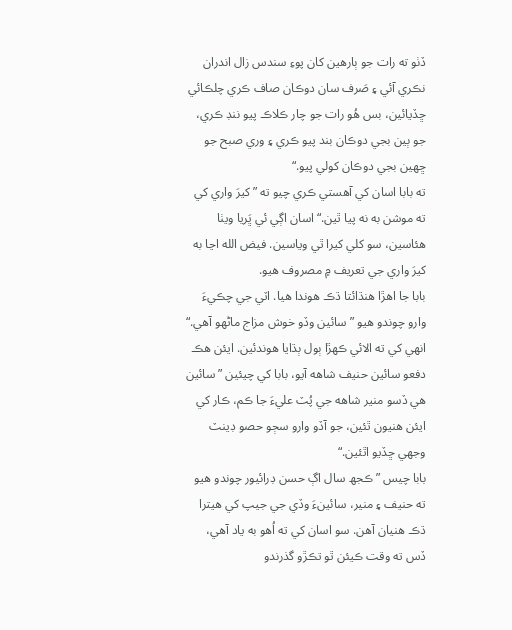ڏٺو ته رات جو ٻارهين کان پوءِ سندس زال اندران نڪري آئي ۽ صَرف سان دوڪان صاف ڪري چلڪائي ڇڏيائين، بس هُو رات جو چار ڪلاڪ پيو ننڊ ڪري، جو ٻين بجي دوڪان بند پيو ڪري ۽ وري صبح جو ڇهين بجي دوڪان کولي پيو.“
ته بابا اسان کي آهستي ڪري چيو ته ”کيرَ واري کي ته موشن به نه پيا ٿين.“ اسان اڳي ئي ڀَريا ويٺا هئاسين، سو کلي کيرا ٿي وياسين. فيض الله اڃا به کيرَ واري جي تعريف ۾ مصروف هيو.
بابا جا اهڙا هنڌائتا ڌڪ هوندا هيا. اٽي جي چڪيءَ وارو چوندو هيو ”سائين وڏو خوش مزاج ماڻهو آهي.“ انهي کي ته الائي ڪهڙا ٻول ٻڌايا هوندئين. ايئن هڪ دفعو سائين حنيف شاهه آيو، بابا کي چيئين ”سائين هي ڏسو منير شاهه جي پُٽ عليءَ جا ڪم، ڪار کي ايئن هنيون ٿئين، جو آڏو وارو سڄو حصو ڊينٽ وجھي ڇڏيو اٿئين.“
بابا چيس ”ڪجھ سال اڳ حسن ڊرائيور چوندو هيو ته حنيف ۽ منير، سائينءَ وڏي جي جيپ کي هيترا ڌڪ هنيان آهن. سو اسان کي ته اُهو به ياد آهي، ڏس ته وقت ڪيئن ٿو تڪڙو گذرندو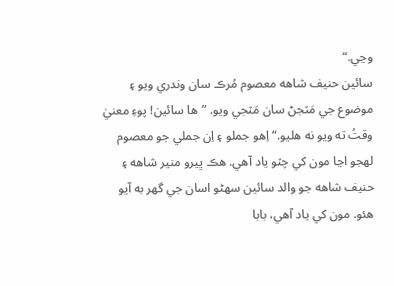وڃي.“
سائين حنيف شاهه معصوم مُرڪ سان وندري ويو ۽ موضوع جي مَٽجڻ سان مَٽجي ويو. ”ها سائين! پوءِ معنيٰ وقتُ ته ويو نه هليو.“ اِهو جملو ۽ اِن جملي جو معصوم لهجو اڃا مون کي چٽو ياد آهي. هڪ ڀيرو منير شاهه ۽ حنيف شاهه جو والد سائين سهڻو اسان جي گھر به آيو هئو. مون کي ياد آهي، بابا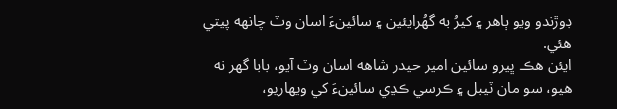ڊوڙندو ويو ٻاهر ۽ کيرُ به گھُرايئين ۽ سائينءَ اسان وٽ چانهه پيتي هئي.
ايئن هڪ ڀيرو سائين امير حيدر شاهه اسان وٽ آيو، بابا گھر نه هيو، سو مان ٽيبل ۽ ڪرسي ڪڍي سائينءَ کي ويهاريو،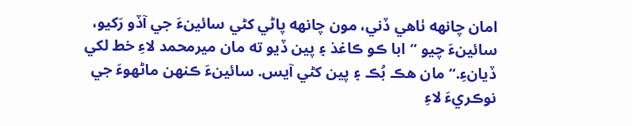امان چانهه ٺاهي ڏني، مون چانهه پاڻي کڻي سائينءَ جي آڏو رَکيو، سائينءَ چيو ”ابا ڪو ڪاغذ ۽ پين ڏيو ته مان ميرمحمد لاءِ خط لکي ڏيانءِ.“ مان هڪ بُڪ ۽ پين کڻي آيس. سائينءَ ڪنهن ماڻهوءَ جي نوڪريءَ لاءِ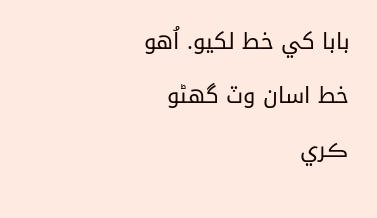بابا کي خط لکيو. اُهو خط اسان وٽ گھڻو ڪري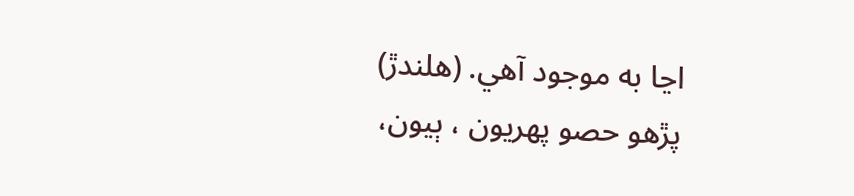اڃا به موجود آهي. (ھلندڙ)
پڙھو حصو پھريون ، ٻيون،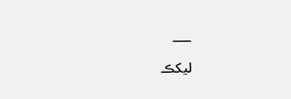___

ليکڪ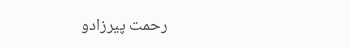رحمت پيرزادو